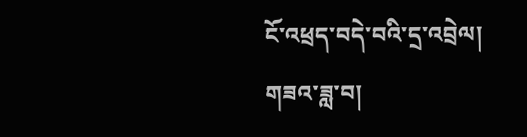ངོ་འཕྲད་བདེ་བའི་དྲ་འབྲེལ།
གཟའ་ཟླ་བ།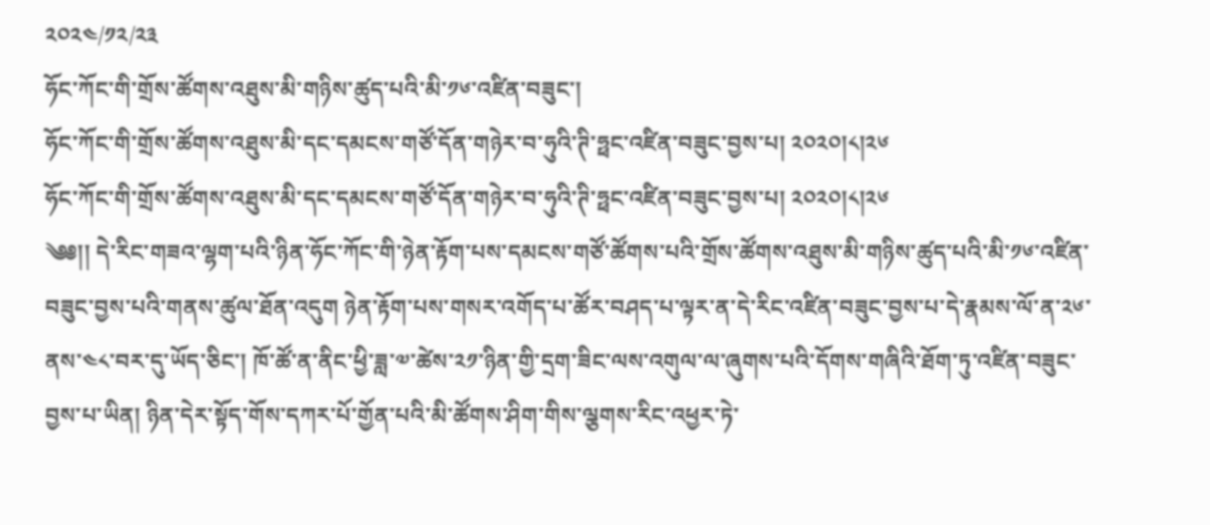༢༠༢༤/༡༢/༢༣
ཧོང་ཀོང་གི་གྲོས་ཚོགས་འཐུས་མི་གཉིས་ཚུད་པའི་མི་༡༦་འཛིན་བཟུང་།
ཧོང་ཀོང་གི་གྲོས་ཚོགས་འཐུས་མི་དང་དམངས་གཙོ་དོན་གཉེར་བ་ཧུའི་ཊི་ཧྥང་འཛིན་བཟུང་བྱས་པ། ༢༠༢༠།༨།༢༦
ཧོང་ཀོང་གི་གྲོས་ཚོགས་འཐུས་མི་དང་དམངས་གཙོ་དོན་གཉེར་བ་ཧུའི་ཊི་ཧྥང་འཛིན་བཟུང་བྱས་པ། ༢༠༢༠།༨།༢༦
༄༅།། དེ་རིང་གཟའ་ལྷག་པའི་ཉིན་ཧོང་ཀོང་གི་ཉེན་རྟོག་པས་དམངས་གཙོ་ཚོགས་པའི་གྲོས་ཚོགས་འཐུས་མི་གཉིས་ཚུད་པའི་མི་༡༦་འཛིན་བཟུང་བྱས་པའི་གནས་ཚུལ་ཐོན་འདུག ཉེན་རྟོག་པས་གསར་འགོད་པ་ཚོར་བཤད་པ་ལྟར་ན་དེ་རིང་འཛིན་བཟུང་བྱས་པ་དེ་རྣམས་ལོ་ན་༢༦་ནས་༤༨་བར་དུ་ཡོད་ཅིང་། ཁོ་ཚོ་ན་ནིང་ཕྱི་ཟླ་༧་ཚེས་༢༡་ཉིན་གྱི་དྲག་ཟིང་ལས་འགུལ་ལ་ཞུགས་པའི་དོགས་གཞིའི་ཐོག་ཏུ་འཛིན་བཟུང་བྱས་པ་ཡིན། ཉིན་དེར་སྟོད་གོས་དཀར་པོ་གྱོན་པའི་མི་ཚོགས་ཤིག་གིས་ལྕགས་རིང་འཕྱར་ཏེ་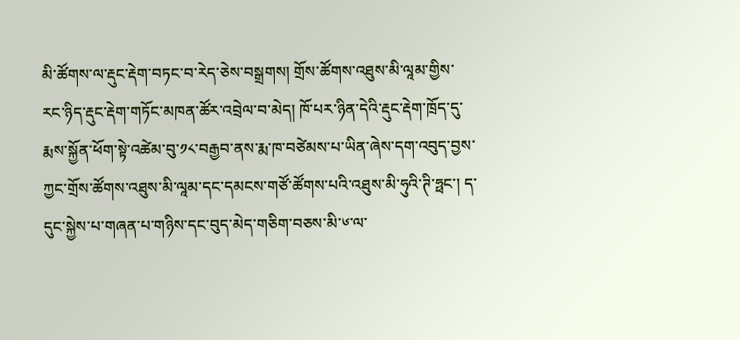མི་ཚོགས་ལ་རྡུང་རྡེག་བཏང་བ་རེད་ཅེས་བསྒྲགས། གྲོས་ཚོགས་འཐུས་མི་ལཱམ་གྱིས་རང་ཉིད་རྡུང་རྡེག་གཏོང་མཁན་ཚོར་འབྲེལ་བ་མེད། ཁོ་པར་ཉིན་དེའི་རྡུང་རྡེག་ཁྲོད་དུ་རྨས་སྐྱོན་ཕོག་སྟེ་འཚེམ་བུ་༡༨་བརྒྱབ་ནས་རྨ་ཁ་བཙེམས་པ་ཡིན་ཞེས་དག་འབུད་བྱས་ཀྱང་གྲོས་ཚོགས་འཐུས་མི་ལཱམ་དང་དམངས་གཙོ་ཚོགས་པའི་འཐུས་མི་ཧུའི་ཊི་ཧྥང་། ད་དུང་སྐྱེས་པ་གཞན་པ་གཉིས་དང་བུད་མེད་གཅིག་བཅས་མི་༦་ལ་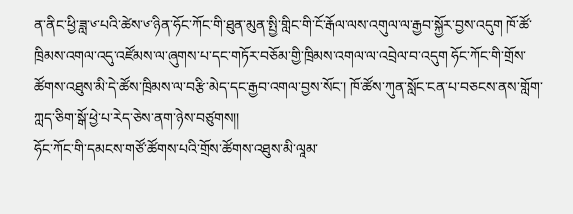ན་ནིང་ཕྱི་ཟླ་༦་པའི་ཚེས་༦་ཉིན་ཧོང་ཀོང་གི་ཐུན་མུན་སྤྱི་གླིང་གི་ངོ་རྒོལ་ལས་འགུལ་ལ་རྒྱབ་སྐྱོར་བྱས་འདུག ཁོ་ཚོ་ཁྲིམས་འགལ་འདུ་འཛོམས་ལ་ཞུགས་པ་དང་གཏོར་བཅོམ་གྱི་ཁྲིམས་འགལ་ལ་འབྲེལ་བ་འདུག ཧོང་ཀོང་གི་གྲོས་ཚོགས་འཐུས་མི་དེ་ཚོས་ཁྲིམས་ལ་བརྩི་མེད་དང་རྒྱབ་འགལ་བྱས་སོང་། ཁོ་ཚོས་ཀུན་སློང་ངན་པ་བཅངས་ནས་གློག་ཀླད་ཅིག་སྒོ་ཕྱེ་པ་རེད་ཅེས་ནག་ཉེས་བཙུགས།།
ཧོང་ཀོང་གི་དམངས་གཙོ་ཚོགས་པའི་གྲོས་ཚོགས་འཐུས་མི་ལཱམ་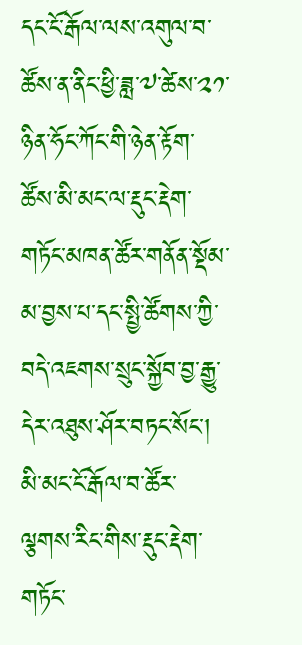དང་ངོ་རྒོལ་ལས་འགུལ་བ་ཚོས་ན་ནིང་ཕྱི་ཟླ་༧་ཚེས་༢༡་ཉིན་ཧོང་ཀོང་གི་ཉེན་རྟོག་ཚོས་མི་མང་ལ་རྡུང་རྡེག་གཏོང་མཁན་ཚོར་གནོན་སྡོམ་མ་བྱས་པ་དང་སྤྱི་ཚོགས་ཀྱི་བདེ་འཇགས་སྲུང་སྐྱོབ་བྱ་རྒྱུ་དེར་འཐུས་ཤོར་བཏང་སོང་། མི་མང་ངོ་རྒོལ་བ་ཚོར་ལྕགས་རིང་གིས་རྡུང་རྡེག་གཏོང་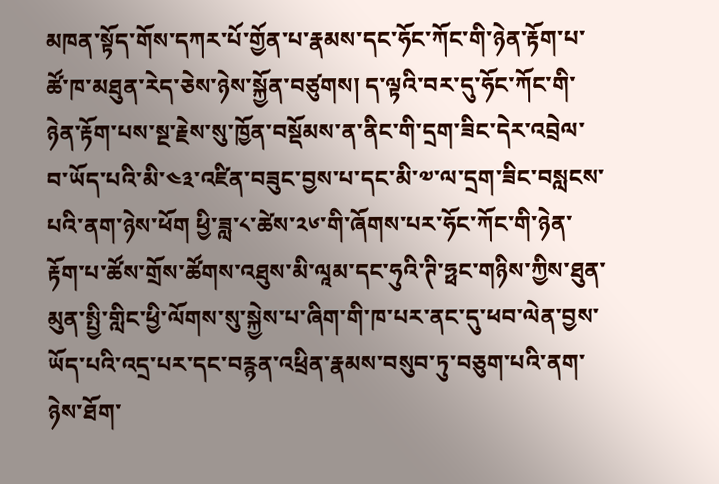མཁན་སྟོད་གོས་དཀར་པོ་གྱོན་པ་རྣམས་དང་ཧོང་ཀོང་གི་ཉེན་རྟོག་པ་ཚོ་ཁ་མཐུན་རེད་ཅེས་ཉེས་སྐྱོན་བཙུགས། ད་ལྟའི་བར་དུ་ཧོང་ཀོང་གི་ཉེན་རྟོག་པས་སྔ་རྗེས་སུ་ཁྱོན་བསྡོམས་ན་ནིང་གི་དྲག་ཟིང་དེར་འབྲེལ་བ་ཡོད་པའི་མི་༤༣་འཛིན་བཟུང་བྱས་པ་དང་མི་༧་ལ་དྲག་ཟིང་བསླངས་པའི་ནག་ཉེས་ཕོག ཕྱི་ཟླ་༨་ཚེས་༢༦་གི་ཞོགས་པར་ཧོང་ཀོང་གི་ཉེན་རྟོག་པ་ཚོས་གྲོས་ཚོགས་འཐུས་མི་ལཱམ་དང་ཧུའི་ཊི་ཧྥང་གཉིས་ཀྱིས་ཐུན་མུན་སྤྱི་གླིང་ཕྱི་ལོགས་སུ་སྐྱེས་པ་ཞིག་གི་ཁ་པར་ནང་དུ་ཕབ་ལེན་བྱས་ཡོད་པའི་འདྲ་པར་དང་བརྙན་འཕྲིན་རྣམས་བསུབ་ཏུ་བཅུག་པའི་ནག་ཉེས་ཐོག་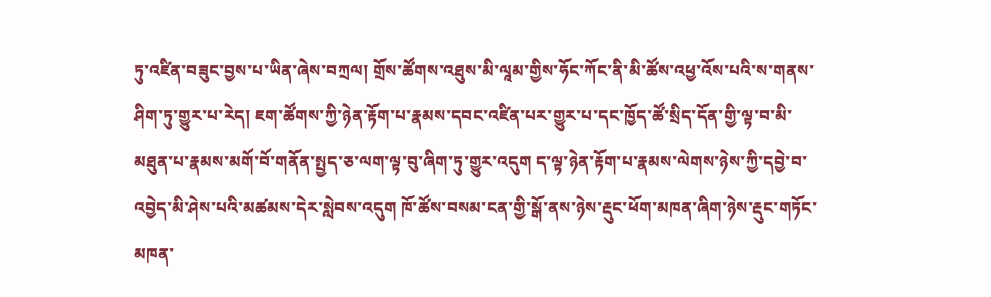ཏུ་འཛིན་བཟུང་བྱས་པ་ཡིན་ཞེས་བཀྲལ། གྲོས་ཚོགས་འཐུས་མི་ལཱམ་གྱིས་ཧོང་ཀོང་ནི་མི་ཚོས་འཕྱ་འོས་པའི་ས་གནས་ཤིག་ཏུ་གྱུར་པ་རེད། ཇག་ཚོགས་ཀྱི་ཉེན་རྟོག་པ་རྣམས་དབང་འཛིན་པར་གྱུར་པ་དང་ཁྱོད་ཚོ་སྲིད་དོན་གྱི་ལྟ་བ་མི་མཐུན་པ་རྣམས་མགོ་བོ་གནོན་སྤྱད་ཅ་ལག་ལྟ་བུ་ཞིག་ཏུ་གྱུར་འདུག ད་ལྟ་ཉེན་རྟོག་པ་རྣམས་ལེགས་ཉེས་ཀྱི་དབྱེ་བ་འབྱེད་མི་ཤེས་པའི་མཚམས་དེར་སླེབས་འདུག ཁོ་ཚོས་བསམ་ངན་གྱི་སྒོ་ནས་ཉེས་རྡུང་ཕོག་མཁན་ཞིག་ཉེས་རྡུང་གཏོང་མཁན་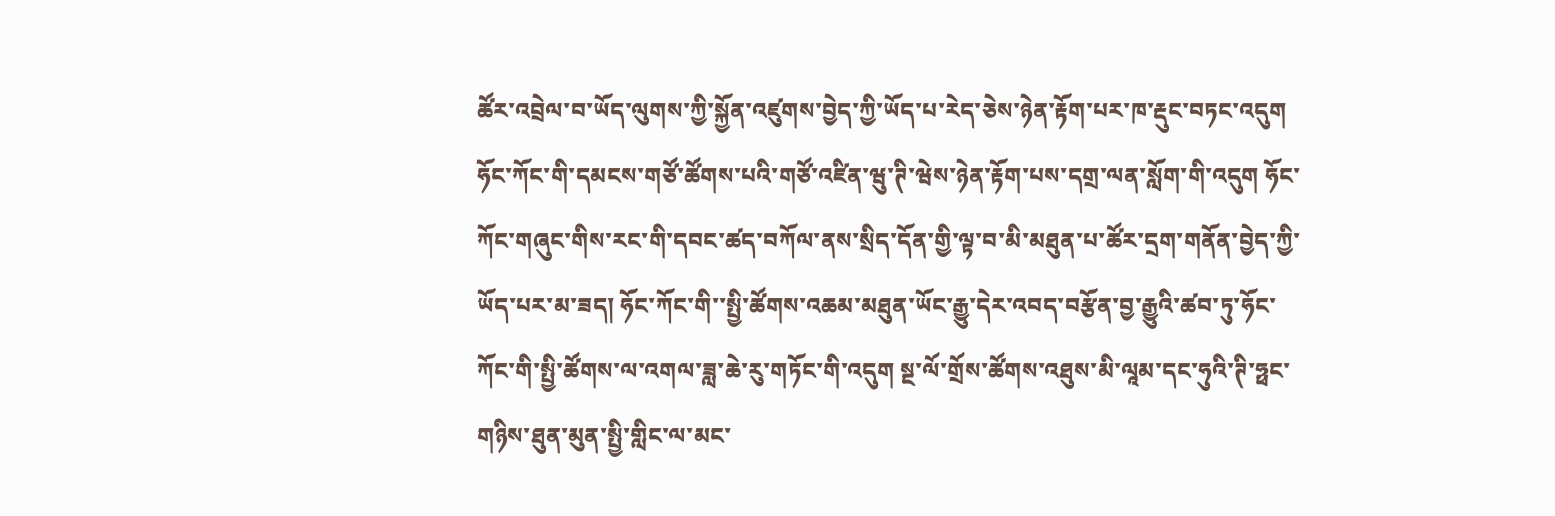ཚོར་འབྲེལ་བ་ཡོད་ལུགས་ཀྱི་སྐྱོན་འཛུགས་བྱེད་ཀྱི་ཡོད་པ་རེད་ཅེས་ཉེན་རྟོག་པར་ཁ་རྡུང་བཏང་འདུག
ཧོང་ཀོང་གི་དམངས་གཙོ་ཚོགས་པའི་གཙོ་འཛིན་ཝུ་ཊི་ཝེས་ཉེན་རྟོག་པས་དགྲ་ལན་སློག་གི་འདུག ཧོང་ཀོང་གཞུང་གིས་རང་གི་དབང་ཚད་བཀོལ་ནས་སྲིད་དོན་གྱི་ལྟ་བ་མི་མཐུན་པ་ཚོར་དྲག་གནོན་བྱེད་ཀྱི་ཡོད་པར་མ་ཟད། ཧོང་ཀོང་གི་་སྤྱི་ཚོགས་འཆམ་མཐུན་ཡོང་རྒྱུ་དེར་འབད་བརྩོན་བྱ་རྒྱུའི་ཚབ་ཏུ་ཧོང་ཀོང་གི་སྤྱི་ཚོགས་ལ་འགལ་ཟླ་ཆེ་རུ་གཏོང་གི་འདུག སྔ་ལོ་གྲོས་ཚོགས་འཐུས་མི་ལཱམ་དང་ཧུའི་ཊི་ཧྥང་གཉིས་ཐུན་མུན་སྤྱི་གླིང་ལ་མང་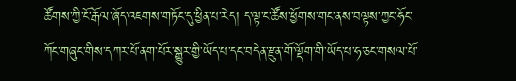ཚོགས་ཀྱི་ངོ་རྒོལ་ཞོད་འཇགས་གཏོང་དུ་ཕྱིན་པ་རེད། ད་ལྟ་ང་ཚོས་ཕྱོགས་གང་ནས་བལྟས་ཀྱང་ཧོང་ཀོང་གཞུང་གིས་དཀར་པོ་ནག་པོར་སྒྱུར་གྱི་ཡོད་པ་དང་བདེན་རྫུན་གོ་ལྡོག་གི་ཡོད་པ་ཧ་ཅང་གསལ་པོ་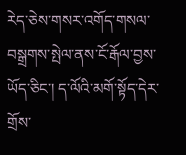རེད་ཅེས་གསར་འགོད་གསལ་བསྒྲགས་སྤེལ་ནས་ངོ་རྒོལ་བྱས་ཡོད་ཅིང་། ད་ལོའི་མགོ་སྟོད་དེར་གྲོས་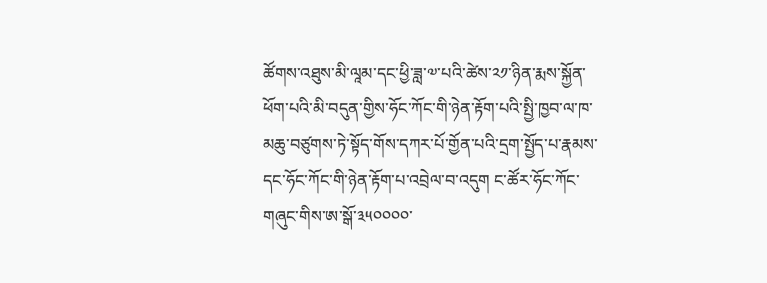ཚོགས་འཐུས་མི་ལཱམ་དང་ཕྱི་ཟླ་༧་པའི་ཚེས་༢༡་ཉིན་རྨས་སྐྱོན་ཕོག་པའི་མི་བདུན་གྱིས་ཧོང་ཀོང་གི་ཉེན་རྟོག་པའི་སྤྱི་ཁྱབ་ལ་ཁ་མཆུ་བཙུགས་ཏེ་སྟོད་གོས་དཀར་པོ་གྱོན་པའི་དྲག་སྤྱོད་པ་རྣམས་དང་ཧོང་ཀོང་གི་ཉེན་རྟོག་པ་འབྲེལ་བ་འདུག ང་ཚོར་ཧོང་ཀོང་གཞུང་གིས་ཨ་སྒོ་༣༥༠༠༠༠་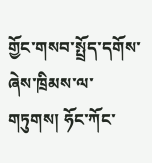གྱོང་གསབ་སྤྲོད་དགོས་ཞེས་ཁྲིམས་ལ་གཏུགས། ཧོང་ཀོང་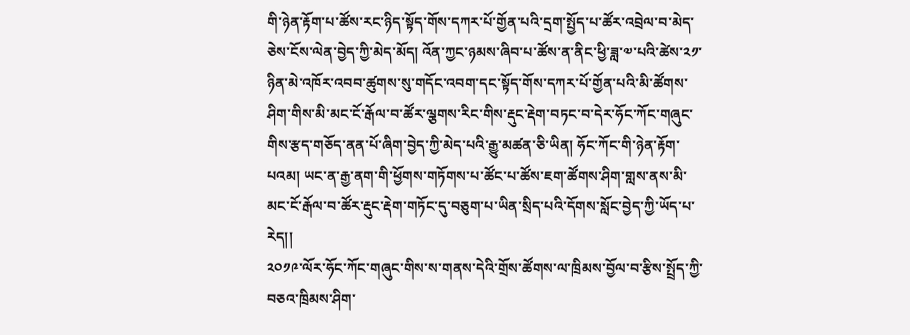གི་ཉེན་རྟོག་པ་ཚོས་རང་ཉིད་སྟོད་གོས་དཀར་པོ་གྱོན་པའི་དྲག་སྤྱོད་པ་ཚོར་འབྲེལ་བ་མེད་ཅེས་ངོས་ལེན་བྱེད་ཀྱི་མེད་མོད། འོན་ཀྱང་ཉམས་ཞིབ་པ་ཚོས་ན་ནིང་ཕྱི་ཟླ་༧་པའི་ཚེས་༢༡་ཉིན་མེ་འཁོར་འབབ་ཚུགས་སུ་གདོང་འབག་དང་སྟོད་གོས་དཀར་པོ་གྱོན་པའི་མི་ཚོགས་ཤིག་གིས་མི་མང་ངོ་རྒོལ་བ་ཚོར་ལྕགས་རིང་གིས་རྡུང་རྡེག་བཏང་བ་དེར་ཧོང་ཀོང་གཞུང་གིས་རྩད་གཅོད་ནན་པོ་ཞིག་བྱེད་ཀྱི་མེད་པའི་རྒྱུ་མཚན་ཅི་ཡིན། ཧོང་ཀོང་གི་ཉེན་རྟོག་པའམ། ཡང་ན་རྒྱ་ནག་གི་ཕྱོགས་གཏོགས་པ་ཚོང་པ་ཚོས་ཇག་ཚོགས་ཤིག་གླས་ནས་མི་མང་ངོ་རྒོལ་བ་ཚོར་རྡུང་རྡེག་གཏོང་དུ་བཅུག་པ་ཡིན་སྲིད་པའི་དོགས་སློང་བྱེད་ཀྱི་ཡོད་པ་རེད།།
༢༠༡༩་ལོར་ཧོང་ཀོང་གཞུང་གིས་ས་གནས་དེའི་གྲོས་ཚོགས་ལ་ཁྲིམས་བྱོལ་བ་རྩིས་སྤྲོད་ཀྱི་བཅའ་ཁྲིམས་ཤིག་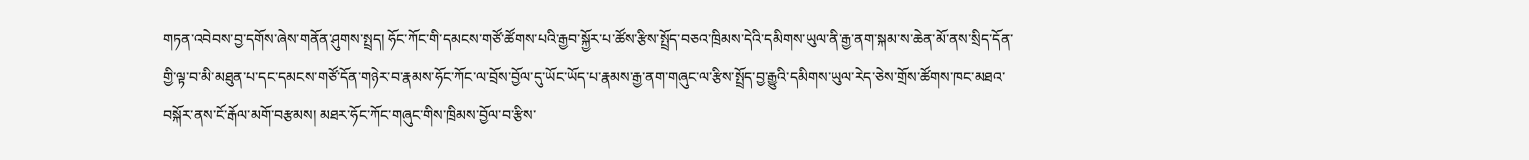གཏན་འབེབས་བྱ་དགོས་ཞེས་གནོན་ཤུགས་སྤྲད། ཧོང་ཀོང་གི་དམངས་གཙོ་ཚོགས་པའི་རྒྱབ་སྐྱོར་པ་ཚོས་རྩིས་སྤྲོད་བཅའ་ཁྲིམས་དེའི་དམིགས་ཡུལ་ནི་རྒྱ་ནག་སྐམ་ས་ཆེན་མོ་ནས་སྲིད་དོན་གྱི་ལྟ་བ་མི་མཐུན་པ་དང་དམངས་གཙོ་དོན་གཉེར་བ་རྣམས་ཧོང་ཀོང་ལ་བྲོས་བྱོལ་དུ་ཡོང་ཡོད་པ་རྣམས་རྒྱ་ནག་གཞུང་ལ་རྩིས་སྤྲོད་བྱ་རྒྱུའི་དམིགས་ཡུལ་རེད་ཅེས་གྲོས་ཚོགས་ཁང་མཐའ་བསྐོར་ནས་ངོ་རྒོལ་མགོ་བརྩམས། མཐར་ཧོང་ཀོང་གཞུང་གིས་ཁྲིམས་བྱོལ་བ་རྩིས་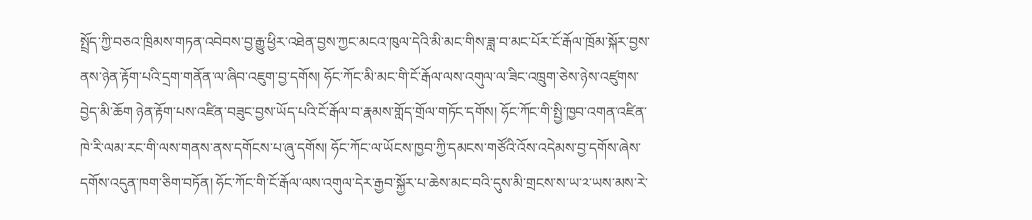སྤྲོད་ཀྱི་བཅའ་ཁྲིམས་གཏན་འབེབས་བྱ་རྒྱུ་ཕྱིར་འཐེན་བྱས་ཀྱང་མངའ་ཁུལ་དེའི་མི་མང་གིས་ཟླ་བ་མང་པོར་ངོ་རྒོལ་ཁྲོམ་སྐོར་བྱས་ནས་ཉེན་རྟོག་པའི་དྲག་གནོན་ལ་ཞིབ་འཇུག་བྱ་དགོས། ཧོང་ཀོང་མི་མང་གི་ངོ་རྒོལ་ལས་འགུལ་ལ་ཟིང་འཁྲུག་ཅེས་ཉེས་འཛུགས་བྱེད་མི་ཆོག ཉེན་རྟོག་པས་འཛིན་བཟུང་བྱས་ཡོད་པའི་ངོ་རྒོལ་བ་རྣམས་གློད་གྲོལ་གཏོང་དགོས། ཧོང་ཀོང་གི་སྤྱི་ཁྱབ་འགན་འཛིན་ཁེ་རི་ལམ་རང་གི་ལས་གནས་ནས་དགོངས་པ་ཞུ་དགོས། ཧོང་ཀོང་ལ་ཡོངས་ཁྱབ་ཀྱི་དམངས་གཙོའི་འོས་འདེམས་བྱ་དགོས་ཞེས་དགོས་འདུན་ཁག་ཅིག་བཏོན། ཧོང་ཀོང་གི་ངོ་རྒོལ་ལས་འགུལ་དེར་རྒྱབ་སྐྱོར་པ་ཆེས་མང་བའི་དུས་མི་གྲངས་ས་ཡ་༢་ཡས་མས་རེ་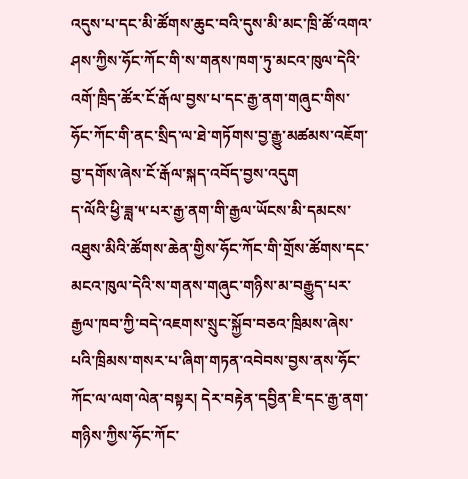འདུས་པ་དང་མི་ཚོགས་ཆུང་བའི་དུས་མི་མང་ཁྲི་ཚོ་འགའ་ཤས་ཀྱིས་ཧོང་ཀོང་གི་ས་གནས་ཁག་ཏུ་མངའ་ཁུལ་དེའི་འགོ་ཁྲིད་ཚོར་ངོ་རྒོལ་བྱས་པ་དང་རྒྱ་ནག་གཞུང་གིས་ཧོང་ཀོང་གི་ནང་སྲིད་ལ་ཐེ་གཏོགས་བྱ་རྒྱུ་མཚམས་འཇོག་བྱ་དགོས་ཞེས་ངོ་རྒོལ་སྐད་འབོད་བྱས་འདུག
ད་ལོའི་ཕྱི་ཟླ་༥་པར་རྒྱ་ནག་གི་རྒྱལ་ཡོངས་མི་དམངས་འཐུས་མིའི་ཚོགས་ཆེན་གྱིས་ཧོང་ཀོང་གི་གྲོས་ཚོགས་དང་མངའ་ཁུལ་དེའི་ས་གནས་གཞུང་གཉིས་མ་བརྒྱུད་པར་རྒྱལ་ཁབ་ཀྱི་བདེ་འཇགས་སྲུང་སྐྱོབ་བཅའ་ཁྲིམས་ཞེས་པའི་ཁྲིམས་གསར་པ་ཞིག་གཏན་འབེབས་བྱས་ནས་ཧོང་ཀོང་ལ་ལག་ལེན་བསྟར། དེར་བརྟེན་དབྱིན་ཇི་དང་རྒྱ་ནག་གཉིས་ཀྱིས་ཧོང་ཀོང་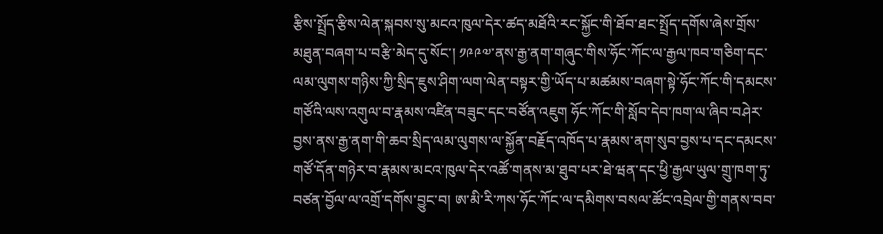རྩིས་སྤྲོད་རྩིས་ལེན་སྐབས་སུ་མངའ་ཁུལ་དེར་ཚད་མཐོའི་རང་སྐྱོང་གི་ཐོབ་ཐང་སྤྲོད་དགོས་ཞེས་གྲོས་མཐུན་བཞག་པ་བརྩི་མེད་དུ་སོང་། ༡༩༩༧་ནས་རྒྱ་ནག་གཞུང་གིས་ཧོང་ཀོང་ལ་རྒྱལ་ཁབ་གཅིག་དང་ལམ་ལུགས་གཉིས་ཀྱི་སྲིད་ཇུས་ཤིག་ལག་ལེན་བསྟར་གྱི་ཡོད་པ་མཚམས་བཞག་སྟེ་ཧོང་ཀོང་གི་དམངས་གཙོའི་ལས་འགུལ་བ་རྣམས་འཛིན་བཟུང་དང་བཙོན་འཇུག ཧོང་ཀོང་གི་སློབ་དེབ་ཁག་ལ་ཞིབ་བཤེར་བྱས་ནས་རྒྱ་ནག་གི་ཆབ་སྲིད་ལམ་ལུགས་ལ་སྐྱོན་བརྗོད་འཁོད་པ་རྣམས་ནག་སུབ་བྱས་པ་དང་དམངས་གཙོ་དོན་གཉེར་བ་རྣམས་མངའ་ཁུལ་དེར་འཚོ་གནས་མ་ཐུབ་པར་ཐེ་ཝན་དང་ཕྱི་རྒྱལ་ཡུལ་གྲུ་ཁག་ཏུ་བཙན་བྱོལ་ལ་འགྲོ་དགོས་བྱུང་བ། ཨ་མི་རི་ཀས་ཧོང་ཀོང་ལ་དམིགས་བསལ་ཚོང་འབྲེལ་གྱི་གནས་བབ་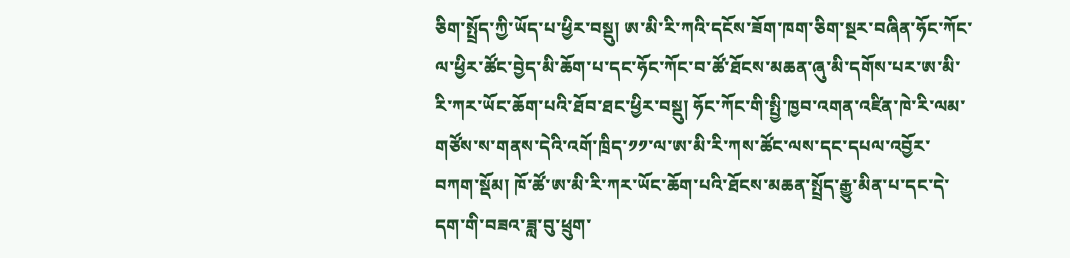ཅིག་སྤྲོད་ཀྱི་ཡོད་པ་ཕྱིར་བསྡུ། ཨ་མི་རི་ཀའི་དངོས་ཟོག་ཁག་ཅིག་སྔར་བཞིན་ཧོང་ཀོང་ལ་ཕྱིར་ཚོང་བྱེད་མི་ཆོག་པ་དང་ཧོང་ཀོང་བ་ཚོ་ཐོངས་མཆན་ཞུ་མི་དགོས་པར་ཨ་མི་རི་ཀར་ཡོང་ཆོག་པའི་ཐོབ་ཐང་ཕྱིར་བསྡུ། ཧོང་ཀོང་གི་སྤྱི་ཁྱབ་འགན་འཛིན་ཁེ་རི་ལམ་གཙོས་ས་གནས་དེའི་འགོ་ཁྲིད་༡༡་ལ་ཨ་མི་རི་ཀས་ཚོང་ལས་དང་དཔལ་འབྱོར་བཀག་སྡོམ། ཁོ་ཚོ་ཨ་མི་རི་ཀར་ཡོང་ཆོག་པའི་ཐོངས་མཆན་སྤྲོད་རྒྱུ་མིན་པ་དང་དེ་དག་གི་བཟའ་ཟླ་བུ་ཕྲུག་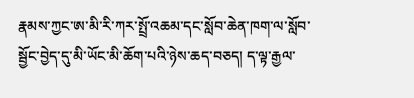རྣམས་ཀྱང་ཨ་མི་རི་ཀར་སྤྲོ་འཆམ་དང་སློབ་ཆེན་ཁག་ལ་སློབ་སྦྱོང་བྱེད་དུ་མི་ཡོང་མི་ཆོག་པའི་ཉེས་ཆད་བཅད། ད་ལྟ་རྒྱལ་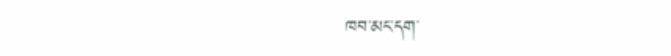ཁབ་མང་དག་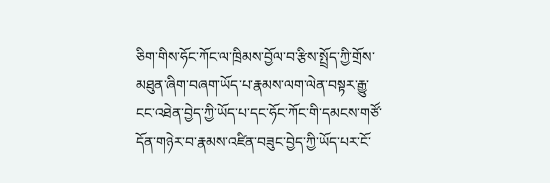ཅིག་གིས་ཧོང་ཀོང་ལ་ཁྲིམས་བྱོལ་བ་རྩིས་སྤྲོད་ཀྱི་གྲོས་མཐུན་ཞིག་བཞག་ཡོད་པ་རྣམས་ལག་ལེན་བསྟར་རྒྱུ་ངང་འཐེན་བྱེད་ཀྱི་ཡོད་པ་དང་ཧོང་ཀོང་གི་དམངས་གཙོ་དོན་གཉེར་བ་རྣམས་འཛིན་བཟུང་བྱེད་ཀྱི་ཡོད་པར་ངོ་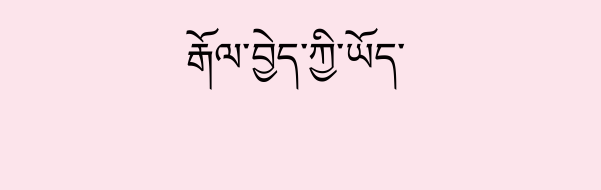རྒོལ་བྱེད་ཀྱི་ཡོད་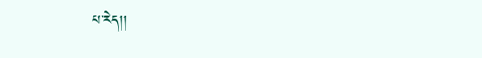པ་རེད།།